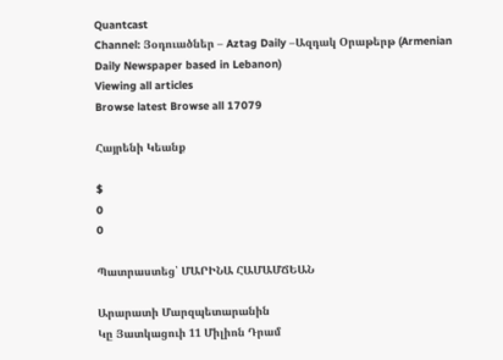Quantcast
Channel: Յօդուածներ – Aztag Daily –Ազդակ Օրաթերթ (Armenian Daily Newspaper based in Lebanon)
Viewing all articles
Browse latest Browse all 17079

Հայրենի Կեանք

$
0
0

Պատրաստեց՝ ՄԱՐԻՆԱ ՀԱՄԱՄՃԵԱՆ

Արարատի Մարզպետարանին
Կը Յատկացուի 11 Միլիոն Դրամ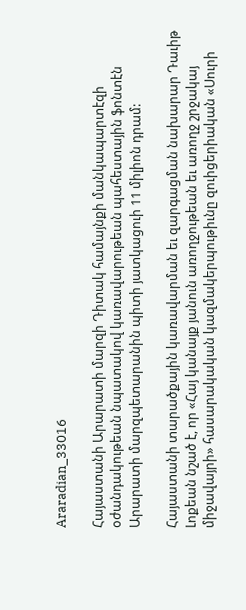Araradian_33016

Հայաստանի Արարատի մարզի Դիտակ համայնքի մանկապարտէզի օժանդակութեան նպատակով կառավարութեան պահեստային ֆոնտէն Արարատի մարզպետարանին պիտի յատկացուի 11 միլիոն դրամ:

Հայաստանի տարածքային կառավարման եւ զարգացման նախարար Դաւիթ Լոքեան նշած է, որ «Հայ կանայք յանուն առողջութեան եւ առողջ շրջակայ միջավայրի» հասարակական կազմակերպութիւնը զուիցերիական «Սուրի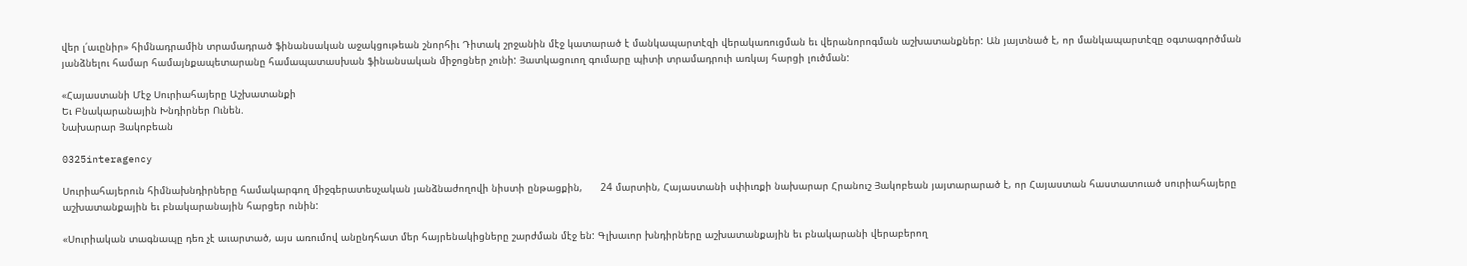վեր լ՛աւընիր» հիմնադրամին տրամադրած ֆինանսական աջակցութեան շնորհիւ Դիտակ շրջանին մէջ կատարած է մանկապարտէզի վերակառուցման եւ վերանորոգման աշխատանքներ: Ան յայտնած է, որ մանկապարտէզը օգտագործման յանձնելու համար համայնքապետարանը համապատասխան ֆինանսական միջոցներ չունի: Յատկացուող գումարը պիտի տրամադրուի առկայ հարցի լուծման:

«Հայաստանի Մէջ Սուրիահայերը Աշխատանքի
Եւ Բնակարանային Խնդիրներ Ունեն.
Նախարար Յակոբեան

0325interagency

Սուրիահայերուն հիմնախնդիրները համակարգող միջգերատեսչական յանձնաժողովի նիստի ընթացքին,      24 մարտին, Հայաստանի սփիւռքի նախարար Հրանուշ Յակոբեան յայտարարած է, որ Հայաստան հաստատուած սուրիահայերը աշխատանքային եւ բնակարանային հարցեր ունին:

«Սուրիական տագնապը դեռ չէ աւարտած, այս առումով անընդհատ մեր հայրենակիցները շարժման մէջ են: Գլխաւոր խնդիրները աշխատանքային եւ բնակարանի վերաբերող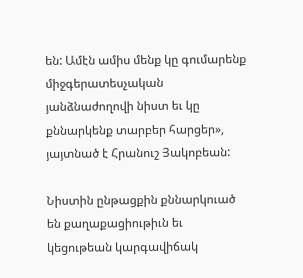են: Ամէն ամիս մենք կը գումարենք միջգերատեսչական յանձնաժողովի նիստ եւ կը քննարկենք տարբեր հարցեր», յայտնած է Հրանուշ Յակոբեան:

Նիստին ընթացքին քննարկուած են քաղաքացիութիւն եւ կեցութեան կարգավիճակ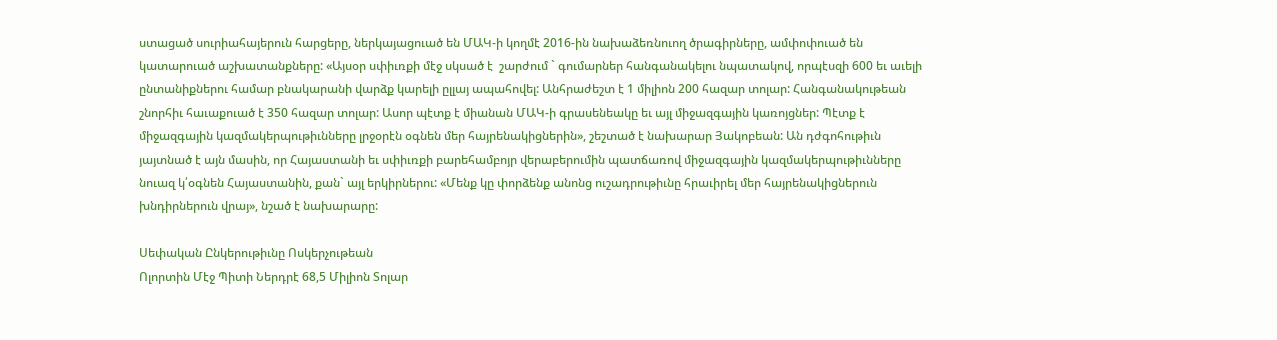ստացած սուրիահայերուն հարցերը, ներկայացուած են ՄԱԿ-ի կողմէ 2016-ին նախաձեռնուող ծրագիրները, ամփոփուած են կատարուած աշխատանքները: «Այսօր սփիւռքի մէջ սկսած է  շարժում ` գումարներ հանգանակելու նպատակով, որպէսզի 600 եւ աւելի ընտանիքներու համար բնակարանի վարձք կարելի ըլլայ ապահովել: Անհրաժեշտ է 1 միլիոն 200 հազար տոլար: Հանգանակութեան շնորհիւ հաւաքուած է 350 հազար տոլար: Ասոր պէտք է միանան ՄԱԿ-ի գրասենեակը եւ այլ միջազգային կառոյցներ: Պէտք է միջազգային կազմակերպութիւնները լրջօրէն օգնեն մեր հայրենակիցներին», շեշտած է նախարար Յակոբեան: Ան դժգոհութիւն յայտնած է այն մասին, որ Հայաստանի եւ սփիւռքի բարեհամբոյր վերաբերումին պատճառով միջազգային կազմակերպութիւնները նուազ կ՛օգնեն Հայաստանին, քան` այլ երկիրներու: «Մենք կը փորձենք անոնց ուշադրութիւնը հրաւիրել մեր հայրենակիցներուն խնդիրներուն վրայ», նշած է նախարարը:

Սեփական Ընկերութիւնը Ոսկերչութեան
Ոլորտին Մէջ Պիտի Ներդրէ 68,5 Միլիոն Տոլար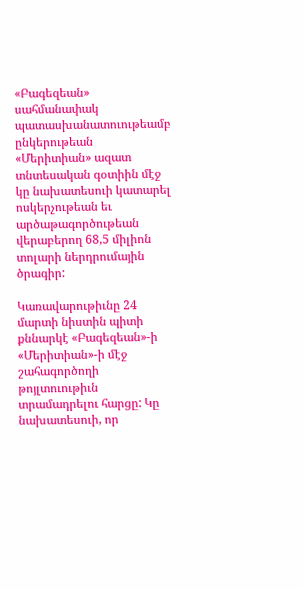«Բագեզեան» սահմանափակ պատասխանատուութեամբ ընկերութեան «Մերիտիան» ազատ տնտեսական գօտիին մէջ կը նախատեսուի կատարել ոսկերչութեան եւ արծաթագործութեան վերաբերող 68,5 միլիոն տոլարի ներդրումային ծրագիր:

Կառավարութիւնը 24 մարտի նիստին պիտի քննարկէ «Բագեզեան»-ի «Մերիտիան»-ի մէջ շահագործողի թոյլտուութիւն տրամադրելու հարցը: Կը նախատեսուի, որ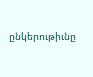ընկերութիւնը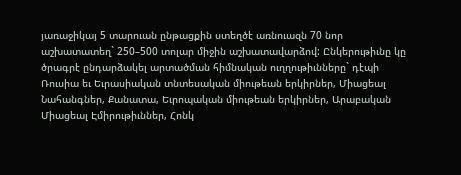յառաջիկայ 5 տարուան ընթացքին ստեղծէ առնուազն 70 նոր աշխատատեղ` 250–500 տոլար միջին աշխատավարձով: Ընկերութիւնը կը ծրագրէ ընդարձակել արտածման հիմնական ուղղութիւնները` դէպի Ռուսիա եւ Եւրասիական տնտեսական միութեան երկիրներ, Միացեալ Նահանգներ, Քանատա, Եւրոպական միութեան երկիրներ, Արաբական Միացեալ Էմիրութիւններ, Հոնկ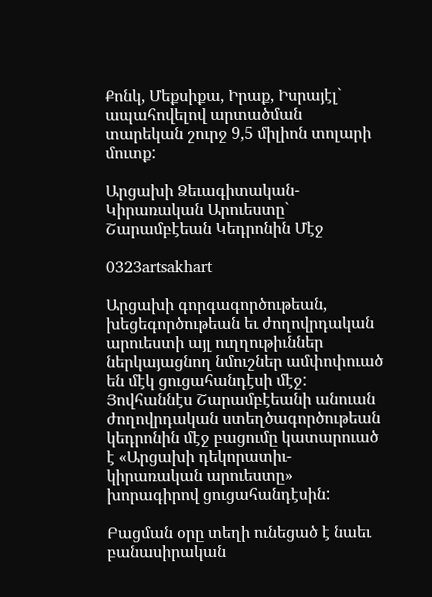Քոնկ, Մեքսիքա, Իրաք, Իսրայէլ` ապահովելով արտածման տարեկան շուրջ 9,5 միլիոն տոլարի մուտք:

Արցախի Ձեւագիտական-Կիրառական Արուեստը`
Շարամբէեան Կեդրոնին Մէջ

0323artsakhart

Արցախի գորգագործութեան, խեցեգործութեան եւ ժողովրդական արուեստի այլ ուղղութիւններ ներկայացնող նմուշներ ամփոփուած են մէկ ցուցահանդէսի մէջ: Յովհաննէս Շարամբէեանի անուան ժողովրդական ստեղծագործութեան կեդրոնին մէջ բացումը կատարուած է «Արցախի դեկորատիւ-կիրառական արուեստը» խորագիրով ցուցահանդէսին:

Բացման օրը տեղի ունեցած է նաեւ բանասիրական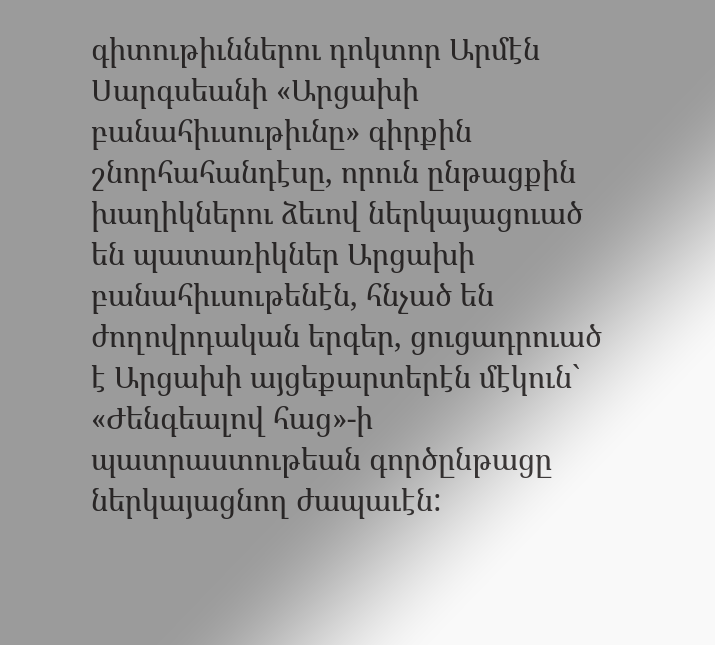գիտութիւններու դոկտոր Արմէն Սարգսեանի «Արցախի բանահիւսութիւնը» գիրքին շնորհահանդէսը, որուն ընթացքին խաղիկներու ձեւով ներկայացուած են պատառիկներ Արցախի բանահիւսութենէն, հնչած են ժողովրդական երգեր, ցուցադրուած է Արցախի այցեքարտերէն մէկուն` «Ժենգեալով հաց»-ի պատրաստութեան գործընթացը ներկայացնող ժապաւէն: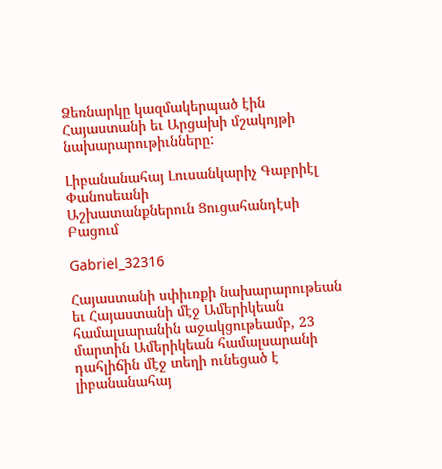Ձեռնարկը կազմակերպած էին Հայաստանի եւ Արցախի մշակոյթի նախարարութիւնները:

Լիբանանահայ Լուսանկարիչ Գաբրիէլ Փանոսեանի
Աշխատանքներուն Ցուցահանդէսի Բացում

Gabriel_32316

Հայաստանի սփիւռքի նախարարութեան եւ Հայաստանի մէջ Ամերիկեան համալսարանին աջակցութեամբ, 23 մարտին Ամերիկեան համալսարանի դահլիճին մէջ տեղի ունեցած է լիբանանահայ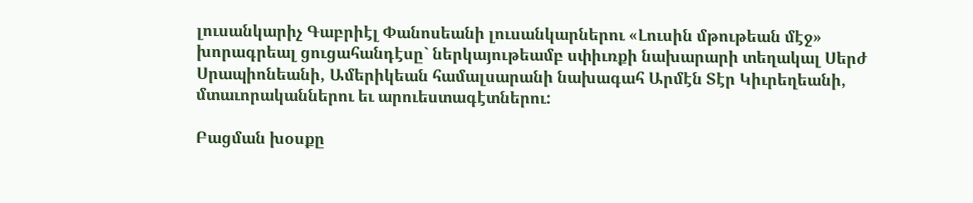լուսանկարիչ Գաբրիէլ Փանոսեանի լուսանկարներու «Լուսին մթութեան մէջ» խորագրեալ ցուցահանդէսը` ներկայութեամբ սփիւռքի նախարարի տեղակալ Սերժ Սրապիոնեանի, Ամերիկեան համալսարանի նախագահ Արմէն Տէր Կիւրեղեանի, մտաւորականներու եւ արուեստագէտներու:

Բացման խօսքը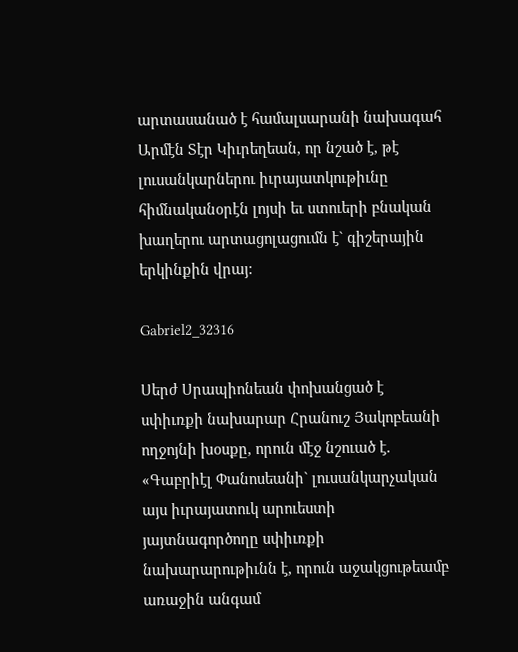արտասանած է համալսարանի նախագահ Արմէն Տէր Կիւրեղեան, որ նշած է, թէ լուսանկարներու իւրայատկութիւնը հիմնականօրէն լոյսի եւ ստուերի բնական խաղերու արտացոլացումն է` գիշերային երկինքին վրայ:

Gabriel2_32316

Սերժ Սրապիոնեան փոխանցած է սփիւռքի նախարար Հրանուշ Յակոբեանի ողջոյնի խօսքը, որուն մէջ նշուած է. «Գաբրիէլ Փանոսեանի` լուսանկարչական այս իւրայատուկ արուեստի յայտնագործողը սփիւռքի նախարարութիւնն է, որուն աջակցութեամբ առաջին անգամ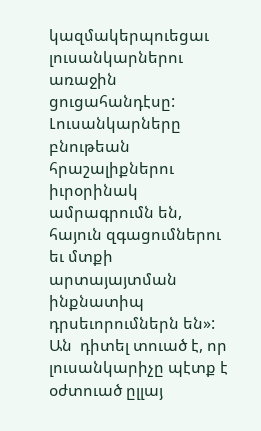կազմակերպուեցաւ լուսանկարներու առաջին ցուցահանդէսը: Լուսանկարները բնութեան հրաշալիքներու իւրօրինակ ամրագրումն են, հայուն զգացումներու եւ մտքի արտայայտման ինքնատիպ դրսեւորումներն են»: Ան  դիտել տուած է, որ լուսանկարիչը պէտք է օժտուած ըլլայ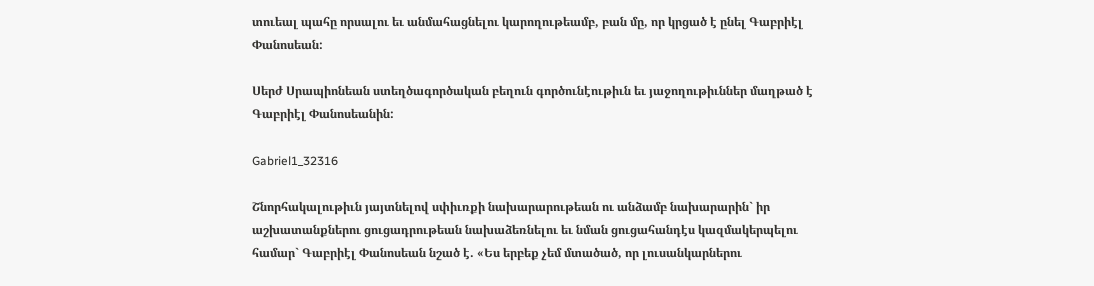տուեալ պահը որսալու եւ անմահացնելու կարողութեամբ, բան մը, որ կրցած է ընել Գաբրիէլ Փանոսեան:

Սերժ Սրապիոնեան ստեղծագործական բեղուն գործունէութիւն եւ յաջողութիւններ մաղթած է Գաբրիէլ Փանոսեանին:

Gabriel1_32316

Շնորհակալութիւն յայտնելով սփիւռքի նախարարութեան ու անձամբ նախարարին` իր աշխատանքներու ցուցադրութեան նախաձեռնելու եւ նման ցուցահանդէս կազմակերպելու համար` Գաբրիէլ Փանոսեան նշած է. «Ես երբեք չեմ մտածած, որ լուսանկարներու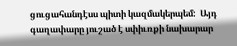ցուցահանդէսս պիտի կազմակերպեմ:  Այդ գաղափարը յուշած է սփիւռքի նախարար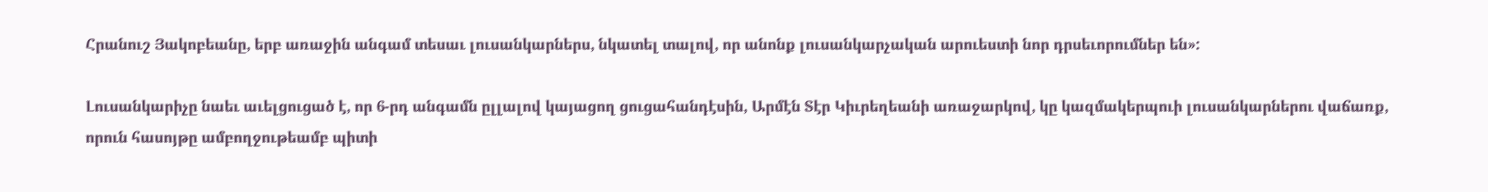Հրանուշ Յակոբեանը, երբ առաջին անգամ տեսաւ լուսանկարներս, նկատել տալով, որ անոնք լուսանկարչական արուեստի նոր դրսեւորումներ են»:

Լուսանկարիչը նաեւ աւելցուցած է, որ 6-րդ անգամն ըլլալով կայացող ցուցահանդէսին, Արմէն Տէր Կիւրեղեանի առաջարկով, կը կազմակերպուի լուսանկարներու վաճառք, որուն հասոյթը ամբողջութեամբ պիտի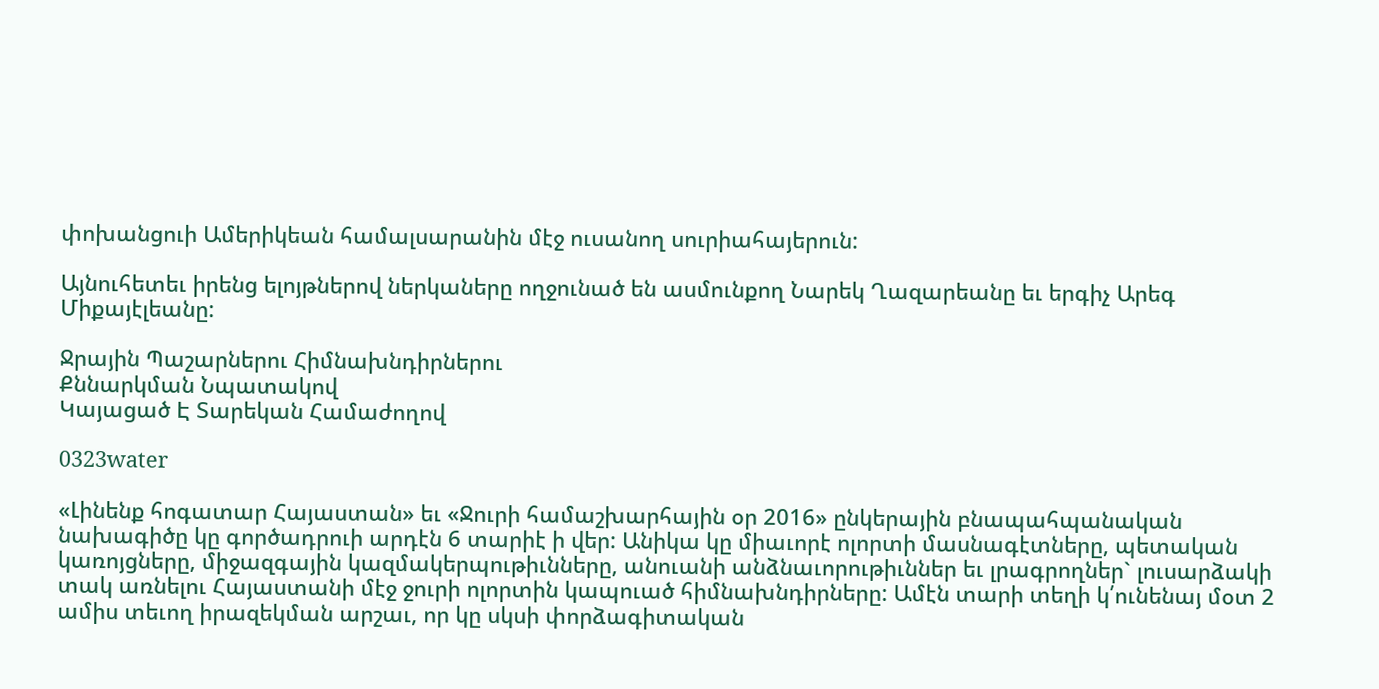փոխանցուի Ամերիկեան համալսարանին մէջ ուսանող սուրիահայերուն:

Այնուհետեւ իրենց ելոյթներով ներկաները ողջունած են ասմունքող Նարեկ Ղազարեանը եւ երգիչ Արեգ Միքայէլեանը:

Ջրային Պաշարներու Հիմնախնդիրներու
Քննարկման Նպատակով
Կայացած Է Տարեկան Համաժողով

0323water

«Լինենք հոգատար Հայաստան» եւ «Ջուրի համաշխարհային օր 2016» ընկերային բնապահպանական նախագիծը կը գործադրուի արդէն 6 տարիէ ի վեր: Անիկա կը միաւորէ ոլորտի մասնագէտները, պետական կառոյցները, միջազգային կազմակերպութիւնները, անուանի անձնաւորութիւններ եւ լրագրողներ` լուսարձակի տակ առնելու Հայաստանի մէջ ջուրի ոլորտին կապուած հիմնախնդիրները: Ամէն տարի տեղի կ՛ունենայ մօտ 2 ամիս տեւող իրազեկման արշաւ, որ կը սկսի փորձագիտական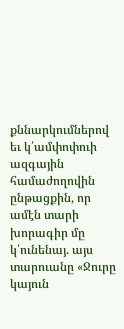քննարկումներով եւ կ՛ամփոփուի ազգային համաժողովին ընթացքին, որ ամէն տարի խորագիր մը կ՛ունենայ. այս տարուանը «Ջուրը կայուն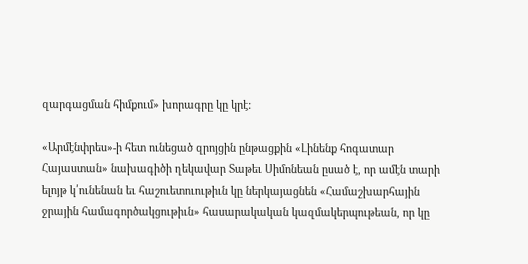զարգացման հիմքում» խորագրը կը կրէ:

«Արմէնփրես»-ի հետ ունեցած զրոյցին ընթացքին «Լինենք հոգատար Հայաստան» նախագիծի ղեկավար Տաթեւ Սիմոնեան ըսած է, որ ամէն տարի ելոյթ կ՛ունենան եւ հաշուետուութիւն կը ներկայացնեն «Համաշխարհային ջրային համագործակցութիւն» հասարակական կազմակերպութեան, որ կը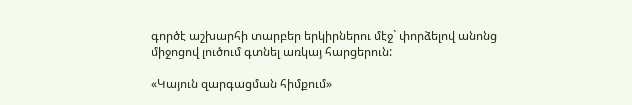գործէ աշխարհի տարբեր երկիրներու մէջ` փորձելով անոնց միջոցով լուծում գտնել առկայ հարցերուն:

«Կայուն զարգացման հիմքում»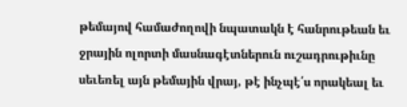թեմայով համաժողովի նպատակն է հանրութեան եւ ջրային ոլորտի մասնագէտներուն ուշադրութիւնը սեւեռել այն թեմային վրայ, թէ ինչպէ՛ս որակեալ եւ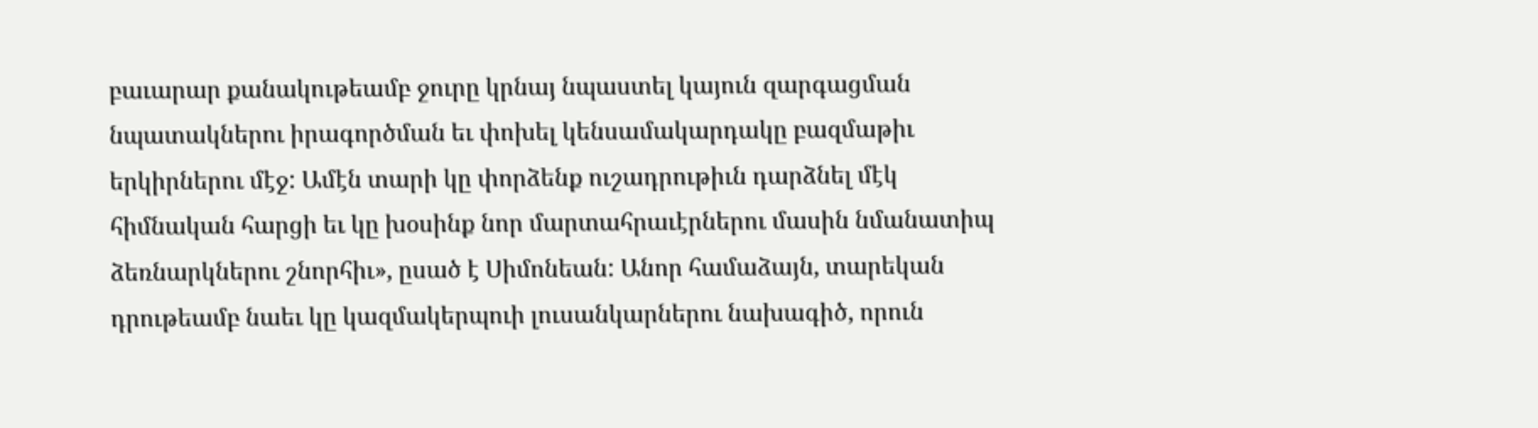բաւարար քանակութեամբ ջուրը կրնայ նպաստել կայուն զարգացման նպատակներու իրագործման եւ փոխել կենսամակարդակը բազմաթիւ երկիրներու մէջ: Ամէն տարի կը փորձենք ուշադրութիւն դարձնել մէկ հիմնական հարցի եւ կը խօսինք նոր մարտահրաւէրներու մասին նմանատիպ ձեռնարկներու շնորհիւ», ըսած է Սիմոնեան: Անոր համաձայն, տարեկան դրութեամբ նաեւ կը կազմակերպուի լուսանկարներու նախագիծ, որուն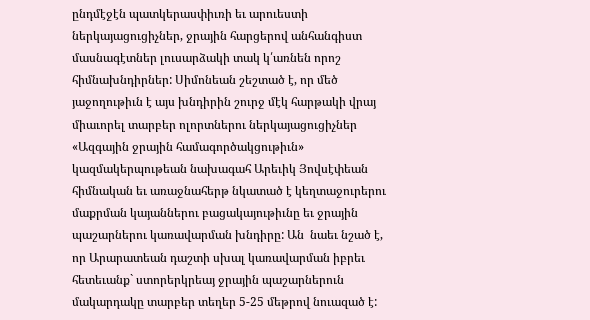ընդմէջէն պատկերասփիւռի եւ արուեստի ներկայացուցիչներ, ջրային հարցերով անհանգիստ մասնագէտներ լուսարձակի տակ կ՛առնեն որոշ հիմնախնդիրներ: Սիմոնեան շեշտած է, որ մեծ յաջողութիւն է այս խնդիրին շուրջ մէկ հարթակի վրայ միաւորել տարբեր ոլորտներու ներկայացուցիչներ «Ազգային ջրային համագործակցութիւն» կազմակերպութեան նախագահ Արեւիկ Յովսէփեան հիմնական եւ առաջնահերթ նկատած է կեղտաջուրերու մաքրման կայաններու բացակայութիւնը եւ ջրային պաշարներու կառավարման խնդիրը: Ան  նաեւ նշած է, որ Արարատեան դաշտի սխալ կառավարման իբրեւ հետեւանք` ստորերկրեայ ջրային պաշարներուն մակարդակը տարբեր տեղեր 5-25 մեթրով նուազած է: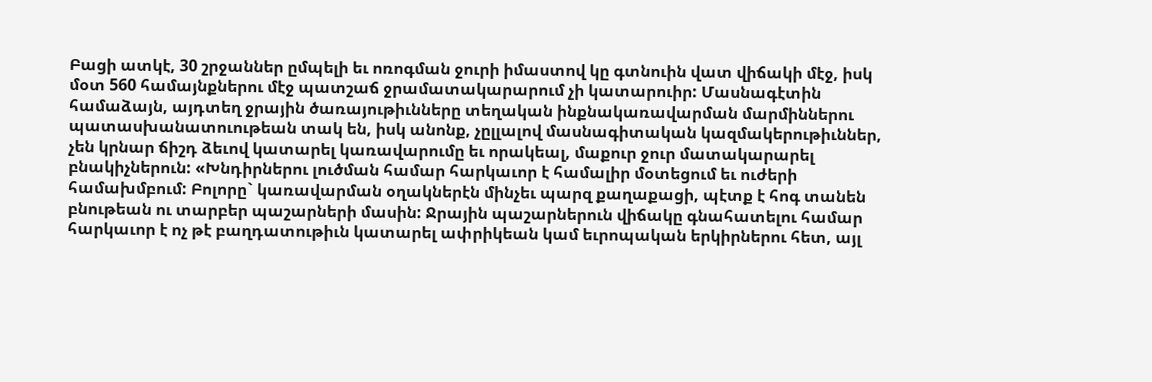Բացի ատկէ, 30 շրջաններ ըմպելի եւ ոռոգման ջուրի իմաստով կը գտնուին վատ վիճակի մէջ, իսկ մօտ 560 համայնքներու մէջ պատշաճ ջրամատակարարում չի կատարուիր: Մասնագէտին  համաձայն, այդտեղ ջրային ծառայութիւնները տեղական ինքնակառավարման մարմիններու պատասխանատուութեան տակ են, իսկ անոնք, չըլլալով մասնագիտական կազմակերութիւններ, չեն կրնար ճիշդ ձեւով կատարել կառավարումը եւ որակեալ, մաքուր ջուր մատակարարել բնակիչներուն: «Խնդիրներու լուծման համար հարկաւոր է համալիր մօտեցում եւ ուժերի համախմբում: Բոլորը` կառավարման օղակներէն մինչեւ պարզ քաղաքացի, պէտք է հոգ տանեն բնութեան ու տարբեր պաշարների մասին: Ջրային պաշարներուն վիճակը գնահատելու համար հարկաւոր է ոչ թէ բաղդատութիւն կատարել ափրիկեան կամ եւրոպական երկիրներու հետ, այլ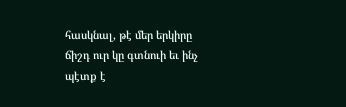հասկնալ, թէ մեր երկիրը ճիշդ ուր կը գտնուի եւ ինչ պէտք է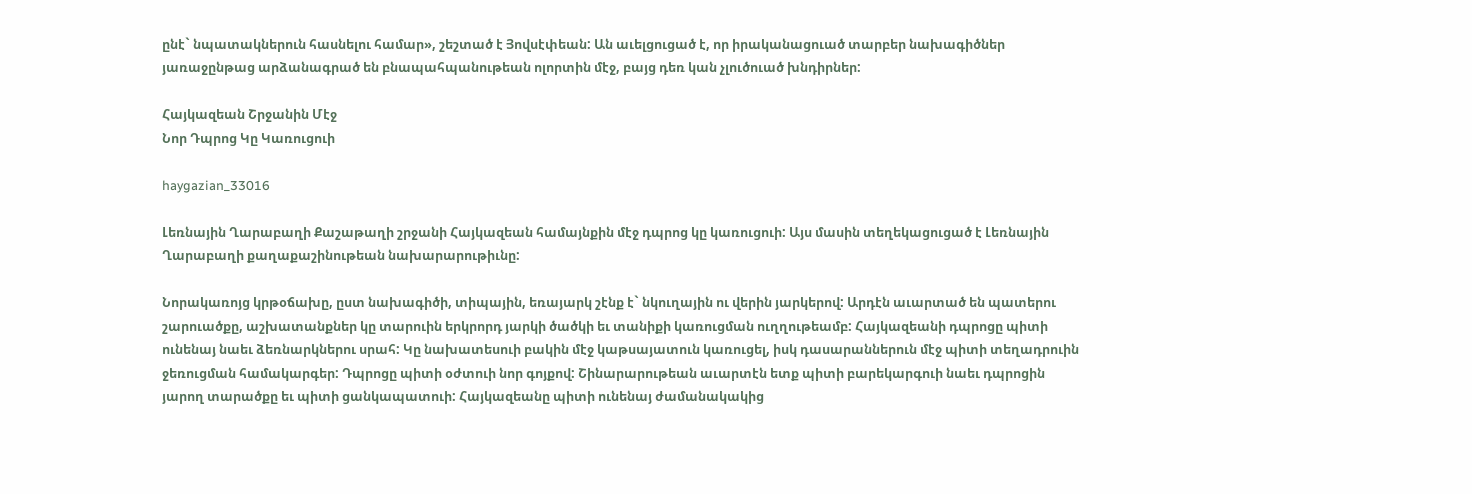ընէ` նպատակներուն հասնելու համար», շեշտած է Յովսէփեան: Ան աւելցուցած է, որ իրականացուած տարբեր նախագիծներ յառաջընթաց արձանագրած են բնապահպանութեան ոլորտին մէջ, բայց դեռ կան չլուծուած խնդիրներ:

Հայկազեան Շրջանին Մէջ
Նոր Դպրոց Կը Կառուցուի

haygazian_33016

Լեռնային Ղարաբաղի Քաշաթաղի շրջանի Հայկազեան համայնքին մէջ դպրոց կը կառուցուի: Այս մասին տեղեկացուցած է Լեռնային Ղարաբաղի քաղաքաշինութեան նախարարութիւնը:

Նորակառոյց կրթօճախը, ըստ նախագիծի, տիպային, եռայարկ շէնք է` նկուղային ու վերին յարկերով: Արդէն աւարտած են պատերու շարուածքը, աշխատանքներ կը տարուին երկրորդ յարկի ծածկի եւ տանիքի կառուցման ուղղութեամբ: Հայկազեանի դպրոցը պիտի ունենայ նաեւ ձեռնարկներու սրահ: Կը նախատեսուի բակին մէջ կաթսայատուն կառուցել, իսկ դասարաններուն մէջ պիտի տեղադրուին ջեռուցման համակարգեր: Դպրոցը պիտի օժտուի նոր գոյքով: Շինարարութեան աւարտէն ետք պիտի բարեկարգուի նաեւ դպրոցին յարող տարածքը եւ պիտի ցանկապատուի: Հայկազեանը պիտի ունենայ ժամանակակից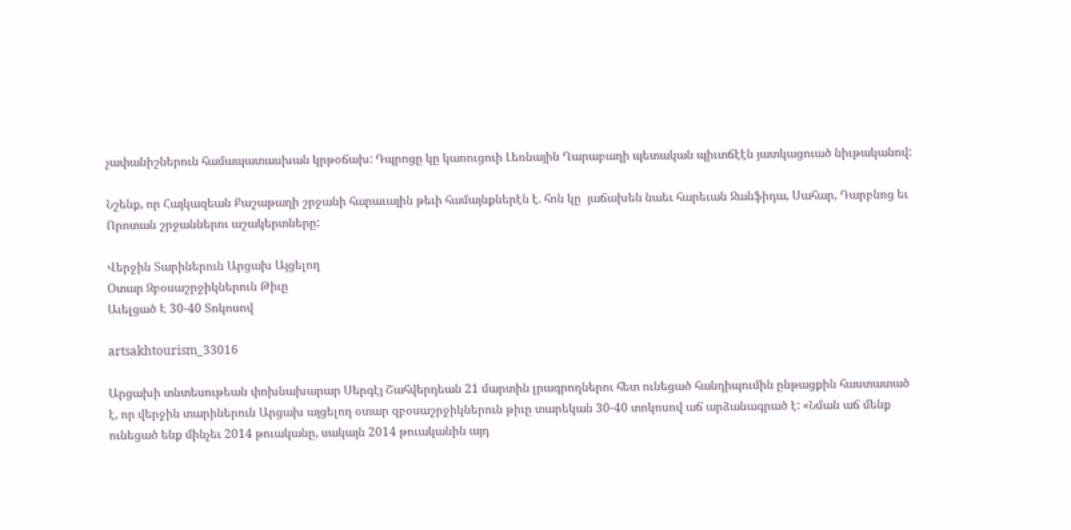չափանիշներուն համապատասխան կրթօճախ: Դպրոցը կը կառուցուի Լեռնային Ղարաբաղի պետական պիւտճէէն յատկացուած նիւթականով:

Նշենք, որ Հայկազեան Քաշաթաղի շրջանի հարաւային թեւի համայնքներէն է. հոն կը  յաճախեն նաեւ հարեւան Ջանֆիդա, Սահար, Դարբնոց եւ Որոտան շրջաններու աշակերտները:

Վերջին Տարիներուն Արցախ Այցելող
Օտար Զբօսաշրջիկներուն Թիւը
Աւելցած Է 30-40 Տոկոսով

artsakhtourism_33016

Արցախի տնտեսութեան փոխնախարար Սերգէյ Շահվերդեան 21 մարտին լրագրողներու հետ ունեցած հանդիպումին ընթացքին հաստատած է, որ վերջին տարիներուն Արցախ այցելող օտար զբօսաշրջիկներուն թիւը տարեկան 30-40 տոկոսով աճ արձանագրած է: «Նման աճ մենք ունեցած ենք մինչեւ 2014 թուականը, սակայն 2014 թուականին այդ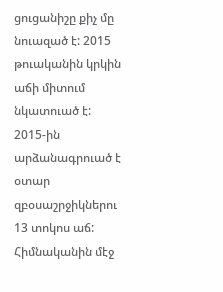ցուցանիշը քիչ մը նուազած է: 2015 թուականին կրկին աճի միտում նկատուած է: 2015-ին արձանագրուած է օտար զբօսաշրջիկներու 13 տոկոս աճ: Հիմնականին մէջ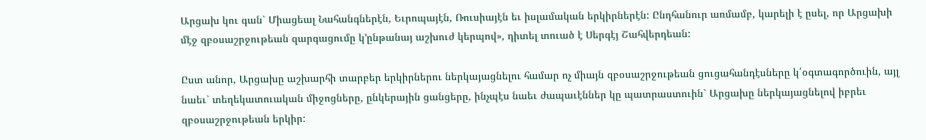Արցախ կու գան` Միացեալ Նահանգներէն, Եւրոպայէն, Ռուսիայէն եւ իսլամական երկիրներէն: Ընդհանուր առմամբ, կարելի է ըսել, որ Արցախի մէջ զբօսաշրջութեան զարգացումը կ’ընթանայ աշխուժ կերպով», դիտել տուած է Սերգէյ Շահվերդեան:

Ըստ անոր, Արցախը աշխարհի տարբեր երկիրներու ներկայացնելու համար ոչ միայն զբօսաշրջութեան ցուցահանդէսները կ՛օգտագործուին, այլ նաեւ` տեղեկատուական միջոցները, ընկերային ցանցերը, ինչպէս նաեւ ժապաւէններ կը պատրաստուին` Արցախը ներկայացնելով իբրեւ զբօսաշրջութեան երկիր: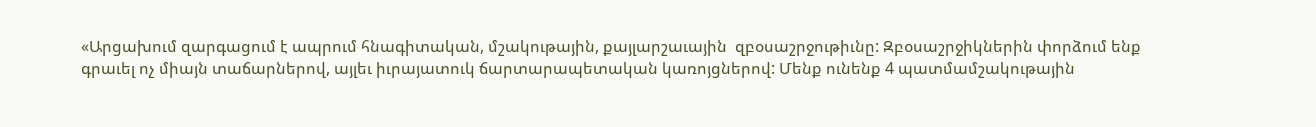«Արցախում զարգացում է ապրում հնագիտական, մշակութային, քայլարշաւային  զբօսաշրջութիւնը: Զբօսաշրջիկներին փորձում ենք գրաւել ոչ միայն տաճարներով, այլեւ իւրայատուկ ճարտարապետական կառոյցներով: Մենք ունենք 4 պատմամշակութային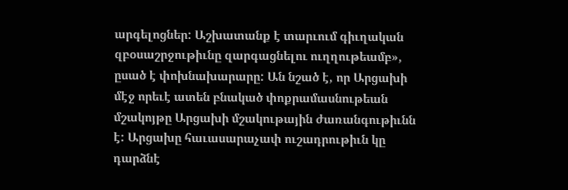արգելոցներ: Աշխատանք է տարւում գիւղական զբօսաշրջութիւնը զարգացնելու ուղղութեամբ», ըսած է փոխնախարարը: Ան նշած է, որ Արցախի մէջ որեւէ ատեն բնակած փոքրամասնութեան մշակոյթը Արցախի մշակութային ժառանգութիւնն է: Արցախը հաւասարաչափ ուշադրութիւն կը դարձնէ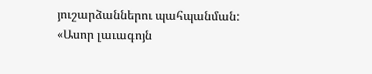յուշարձաններու պահպանման: «Ասոր լաւագոյն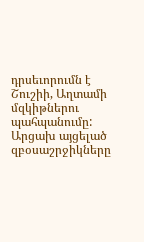դրսեւորումն է Շուշիի, Աղտամի մզկիթներու պահպանումը: Արցախ այցելած զբօսաշրջիկները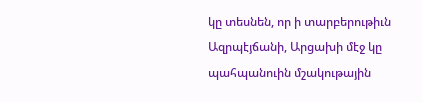կը տեսնեն, որ ի տարբերութիւն Ազրպէյճանի, Արցախի մէջ կը պահպանուին մշակութային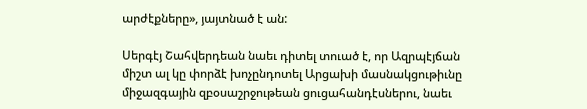արժէքները», յայտնած է ան:

Սերգէյ Շահվերդեան նաեւ դիտել տուած է, որ Ազրպէյճան միշտ ալ կը փորձէ խոչընդոտել Արցախի մասնակցութիւնը միջազգային զբօսաշրջութեան ցուցահանդէսներու, նաեւ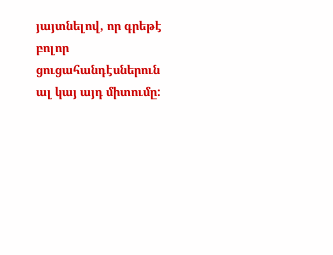յայտնելով, որ գրեթէ բոլոր ցուցահանդէսներուն ալ կայ այդ միտումը: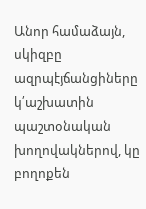Անոր համաձայն, սկիզբը ազրպէյճանցիները կ՛աշխատին պաշտօնական խողովակներով, կը բողոքեն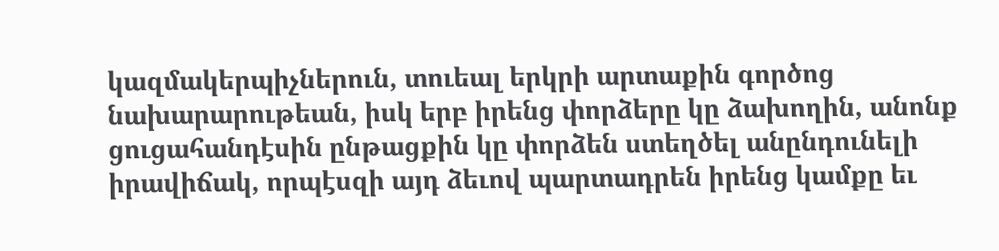կազմակերպիչներուն, տուեալ երկրի արտաքին գործոց նախարարութեան, իսկ երբ իրենց փորձերը կը ձախողին, անոնք ցուցահանդէսին ընթացքին կը փորձեն ստեղծել անընդունելի իրավիճակ, որպէսզի այդ ձեւով պարտադրեն իրենց կամքը եւ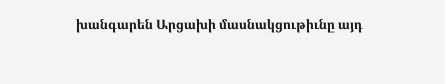խանգարեն Արցախի մասնակցութիւնը այդ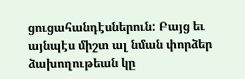ցուցահանդէսներուն: Բայց եւ այնպէս միշտ ալ նման փորձեր ձախողութեան կը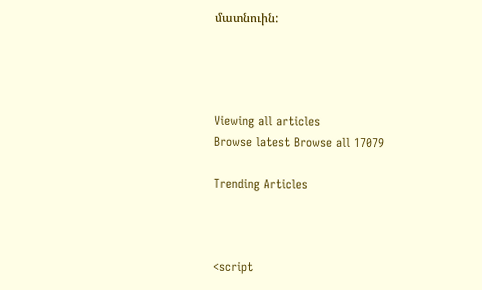մատնուին:




Viewing all articles
Browse latest Browse all 17079

Trending Articles



<script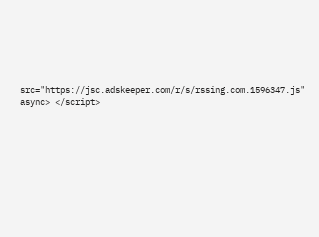src="https://jsc.adskeeper.com/r/s/rssing.com.1596347.js" async> </script>